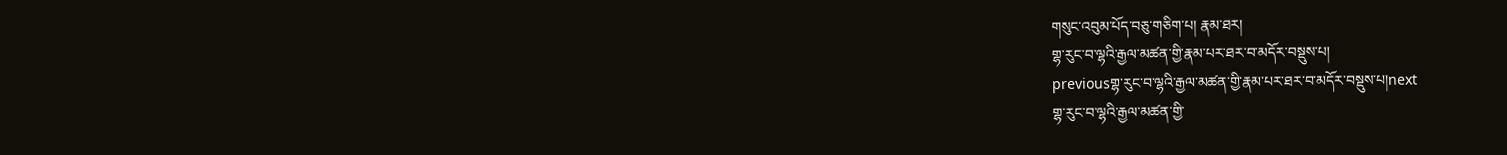གསུང་འབུམ་པོད་བཅུ་གཅིག་པ། རྣམ་ཐར།
གྷ་རུང་བ་ལྷའི་རྒྱལ་མཚན་གྱི་རྣམ་པར་ཐར་བ་མདོར་བསྡུས་པ།
previousགྷ་རུང་བ་ལྷའི་རྒྱལ་མཚན་གྱི་རྣམ་པར་ཐར་བ་མདོར་བསྡུས་པ།next
གྷ་རུང་བ་ལྷའི་རྒྱལ་མཚན་གྱི་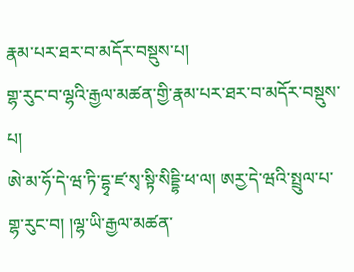རྣམ་པར་ཐར་བ་མདོར་བསྡུས་པ།
གྷ་རུང་བ་ལྷའི་རྒྱལ་མཚན་གྱི་རྣམ་པར་ཐར་བ་མདོར་བསྡུས་པ།
ཨེ་མ་ཧོ་དེ་ཝ་ཏི་དྷྭ་ཛ་སྭ་སྟི་སིདྡྷི་ཕ་ལ། ཨརྱ་དེ་ཝའི་སྤྲུལ་པ་གྷ་རུང་བ། །ལྷ་ཡི་རྒྱལ་མཚན་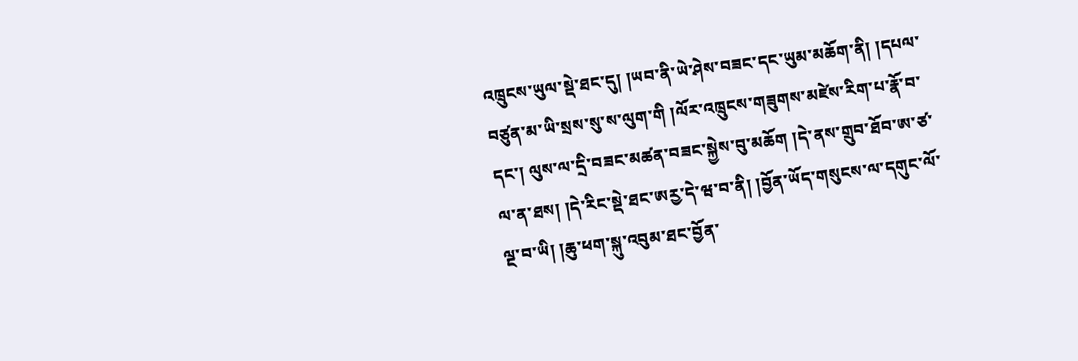འཁྲུངས་ཡུལ་སྡེ་ཐང་དུ། །ཡབ་ནི་ཡེ་ཤེས་བཟང་དང་ཡུམ་མཆོག་ནི། །དཔལ་བཙུན་མ་ཡི་སྲས་སུ་ས་ལུག་གི །ལོར་འཁྲུངས་གཟུགས་མཛེས་རིག་པ་རྣོ་བ་དང་། ལུས་ལ་དྲི་བཟང་མཚན་བཟང་སྐྱེས་བུ་མཆོག །དེ་ནས་གྲུབ་ཐོབ་ཨ་ཙ་ལ་ན་ཐས། །དེ་རིང་སྡེ་ཐང་ཨརྱ་དེ་ཝ་བ་ནི། །བྱོན་ཡོད་གསུངས་ལ་དགུང་ལོ་ལྔ་བ་ཡི། །ཆུ་ཕག་སྐུ་འབུམ་ཐང་བྱོན་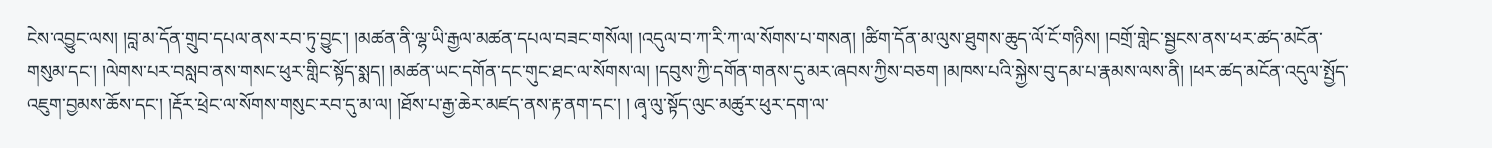ངེས་འབྱུང་ལས། །བླ་མ་དོན་གྲུབ་དཔལ་ནས་རབ་ཏུ་བྱུང་། །མཚན་ནི་ལྷ་ཡི་རྒྱལ་མཚན་དཔལ་བཟང་གསོལ། །འདུལ་བ་ཀ་རི་ཀ་ལ་སོགས་པ་གསན། །ཚིག་དོན་མ་ལུས་ཐུགས་ཆུད་ལོ་ངོ་གཉིས། །བགྲོ་གླེང་སྦྱངས་ནས་ཕར་ཚད་མངོན་གསུམ་དང་། །ལེགས་པར་བསླབ་ནས་གསང་ཕུར་གླིང་སྟོད་སྨད། །མཚན་ཡང་དགོན་དང་གུང་ཐང་ལ་སོགས་ལ། །དབུས་ཀྱི་དགོན་གནས་དུ་མར་ཞབས་ཀྱིས་བཅག །མཁས་པའི་སྐྱེས་བུ་དམ་པ་རྣམས་ལས་ནི། །ཕར་ཚད་མངོན་འདུལ་སྤྱོད་འཇུག་བྱམས་ཆོས་དང་། །རྡོར་ཕྲེང་ལ་སོགས་གསུང་རབ་དུ་མ་ལ། །ཐོས་པ་རྒྱ་ཆེར་མཛད་ནས་རྟ་ནག་དང་། ། ཞྭ་ལུ་སྟོད་ལུང་མཚུར་ཕུར་དག་ལ་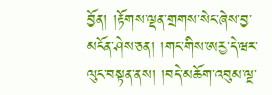བྱོན། །རྟོགས་ལྡན་གྲགས་སེང་ཞེས་བྱ་མངོན་ཤེས་ཅན། །གང་གིས་ཨརྱ་དེ་ཝར་ལུང་བསྟན་ནས། །བདེ་མཆོག་འབུམ་ལྔ་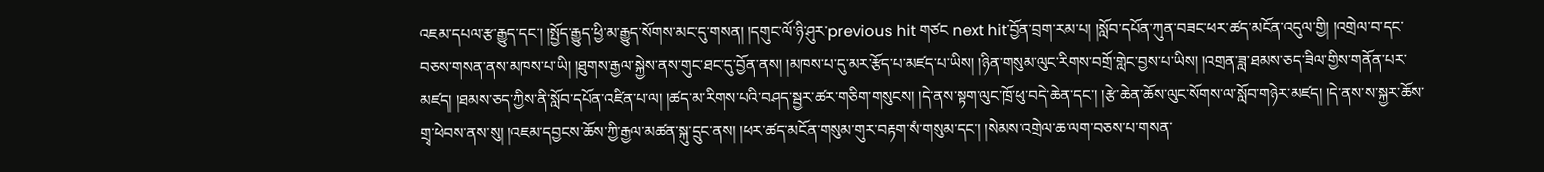འཇམ་དཔལ་རྩ་རྒྱུད་དང་། །སྤྱོད་རྒྱུད་ཕྱི་མ་རྒྱུད་སོགས་མང་དུ་གསན། །དགུང་ལོ་ཉི་ཤུར་previous hit གཙང next hit་བྱོན་བྲག་རམ་པ། །སློབ་དཔོན་ཀུན་བཟང་ཕར་ཚད་མངོན་འདུལ་གྱི། །འགྲེལ་བ་དང་བཅས་གསན་ནས་མཁས་པ་ཡི། །ཐུགས་རྒྱལ་སྐྱེས་ནས་གུང་ཐང་དུ་བྱོན་ནས། །མཁས་པ་དུ་མར་རྩོད་པ་མཛད་པ་ཡིས། །ཉིན་གསུམ་ལུང་རིགས་བགྲོ་གླེང་བྱས་པ་ཡིས། །འགྲན་ཟླ་ཐམས་ཅད་ཟིལ་གྱིས་གནོན་པར་མཛད། །ཐམས་ཅད་ཀྱིས་ནི་སློབ་དཔོན་འཛིན་པ་ལ། །ཚད་མ་རིགས་པའི་བཤད་སྦྱར་ཚར་གཅིག་གསུངས། །དེ་ནས་སྟག་ལུང་ཁྲོ་ཕུ་བདེ་ཆེན་དང་། །རྩེ་ཆེན་ཆོས་ལུང་སོགས་ལ་སློབ་གཉེར་མཛད། །དེ་ནས་ས་སྐྱར་ཆོས་གྲྭ་ཕེབས་ནས་སུ། །འཇམ་དབྱངས་ཆོས་ཀྱི་རྒྱལ་མཚན་སྐུ་དྲུང་ནས། །ཕར་ཚད་མངོན་གསུམ་གུར་བརྟག་སཾ་གསུམ་དང་། །སེམས་འགྲེལ་ཆ་ལག་བཅས་པ་གསན་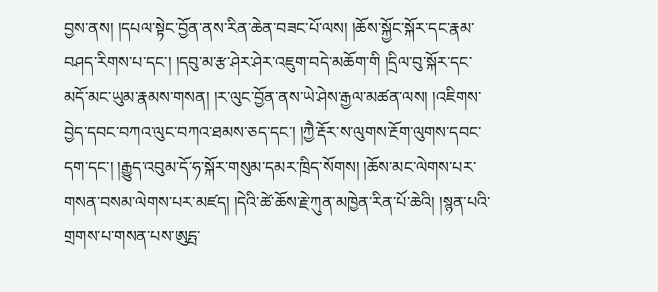བྱས་ནས། །དཔལ་སྟེང་བྱོན་ནས་རིན་ཆེན་བཟང་པོ་ལས། །ཆོས་སྐྱོང་སྐོར་དང་རྣམ་བཤད་རིགས་པ་དང་། །དབུ་མ་རྩ་ཤེར་ཤེར་འཇུག་བདེ་མཆོག་གི །དྲིལ་བུ་སྐོར་དང་མདོ་མང་ཡུམ་རྣམས་གསན། །ར་ལུང་བྱོན་ནས་ཡེ་ཤེས་རྒྱལ་མཚན་ལས། །འཇིགས་བྱེད་དབང་བཀའ་ལུང་བཀའ་ཐམས་ཅད་དང་། །ཀྱཻ་རྡོར་ས་ལུགས་རྔོག་ལུགས་དབང་དག་དང་། །རྒྱུད་འབུམ་དོ་ཧ་སྐོར་གསུམ་དམར་ཁྲིད་སོགས། །ཆོས་མང་ལེགས་པར་གསན་བསམ་ལེགས་པར་མཛད། །དེའི་ཚེ་ཆོས་རྗེ་ཀུན་མཁྱེན་རིན་པོ་ཆེའི། །སྙན་པའི་གྲགས་པ་གསན་པས་ཨུདྤ་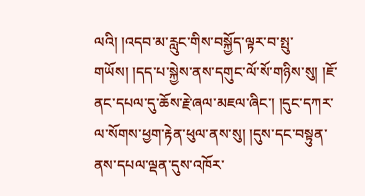ལའི། །འདབ་མ་རླུང་གིས་བསྐྱོད་ལྟར་བ་སྤུ་གཡོས། །དད་པ་སྐྱེས་ནས་དགུང་ལོ་སོ་གཉིས་སུ། །ཇོ་ནང་དཔལ་དུ་ཆོས་རྗེ་ཞལ་མཇལ་ཞིང་། །དུང་དཀར་ལ་སོགས་ཕྱག་རྟེན་ཕུལ་ནས་སུ། །དུས་དང་བསྟུན་ནས་དཔལ་ལྡན་དུས་འཁོར་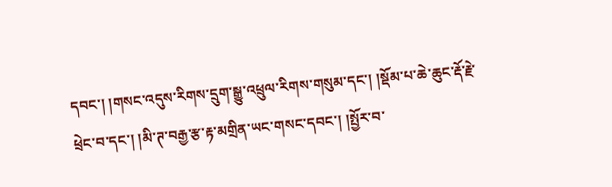དབང་། །གསང་འདུས་རིགས་དྲུག་སྒྱུ་འཕྲུལ་རིགས་གསུམ་དང་། །སྡོམ་པ་ཆེ་ཆུང་རྡོ་རྗེ་ཕྲེང་བ་དང་། །མི་ཊ་བརྒྱ་རྩ་རྟ་མགྲིན་ཡང་གསང་དབང་། །སྤྱོར་བ་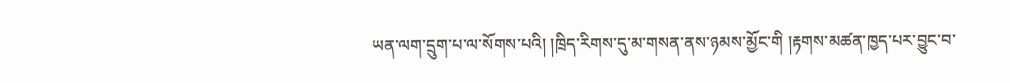ཡན་ལག་དྲུག་པ་ལ་སོགས་པའི། །ཁྲིད་རིགས་དུ་མ་གསན་ནས་ཉམས་མྱོང་གི །རྟགས་མཚན་ཁྱད་པར་བྱུང་བ་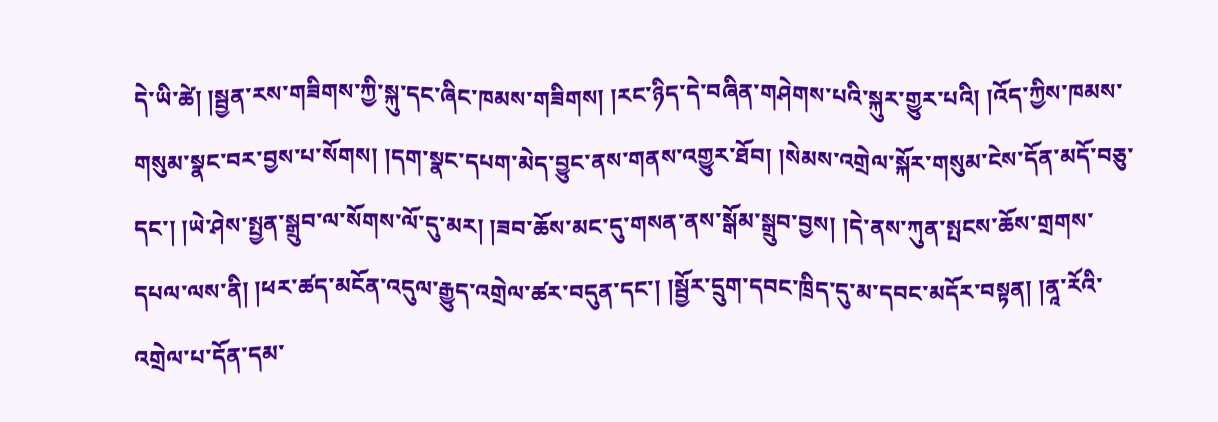དེ་ཡི་ཚེ། །སྦྱན་རས་གཟིགས་ཀྱི་སྐུ་དང་ཞིང་ཁམས་གཟིགས། །རང་ཉིད་དེ་བཞིན་གཤེགས་པའི་སྐུར་གྱུར་པའི། །འོད་ཀྱིས་ཁམས་གསུམ་སྣང་བར་བྱས་པ་སོགས། །དག་སྣང་དཔག་མེད་བྱུང་ནས་གནས་འགྱུར་ཐོབ། །སེམས་འགྲེལ་སྐོར་གསུམ་ངེས་དོན་མདོ་བཅུ་དང་། །ཡེ་ཤེས་སྤྱན་སྒྲུབ་ལ་སོགས་ལོ་དུ་མར། །ཟབ་ཆོས་མང་དུ་གསན་ནས་སྒོམ་སྒྲུབ་བྱས། །དེ་ནས་ཀུན་སྤངས་ཆོས་གྲགས་དཔལ་ལས་ནི། །ཕར་ཚད་མངོན་འདུལ་རྒྱུད་འགྲེལ་ཚར་བདུན་དང་། །སྦྱོར་དྲུག་དབང་ཁྲིད་དུ་མ་དབང་མདོར་བསྟན། །ནཱ་རོའི་འགྲེལ་པ་དོན་དམ་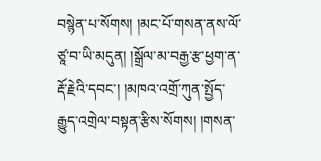བསྙེན་པ་སོགས། །མང་པོ་གསན་ནས་ལོ་ཙཱ་བ་ཡི་མདུན། །སྒྲོལ་མ་བརྒྱ་རྩ་ཕྱག་ན་རྡོ་རྗེའི་དབང་། །མཁའ་འགྲོ་ཀུན་སྤྱོད་རྒྱུད་འགྲེལ་བསྟན་རྩིས་སོགས། །གསན་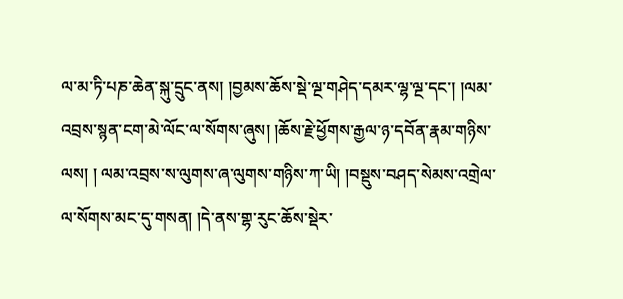ལ་མ་ཏི་པཎ་ཆེན་སྐུ་དྲུང་ནས། །བྱམས་ཆོས་སྡེ་ལྔ་གཤེད་དམར་ལྷ་ལྔ་དང་། །ལམ་འབྲས་སྙན་ངག་མེ་ལོང་ལ་སོགས་ཞུས། །ཆོས་རྗེ་ཕྱོགས་རྒྱལ་ཉ་དབོན་རྣམ་གཉིས་ལས། ། ལམ་འབྲས་ས་ལུགས་ཞ་ལུགས་གཉིས་ཀ་ཡི། །བསྡུས་བཤད་སེམས་འགྲེལ་ལ་སོགས་མང་དུ་གསན། །དེ་ནས་གྷ་རུང་ཆོས་སྡེར་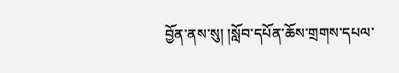བྱོན་ནས་སུ། །སློབ་དཔོན་ཆོས་གྲགས་དཔལ་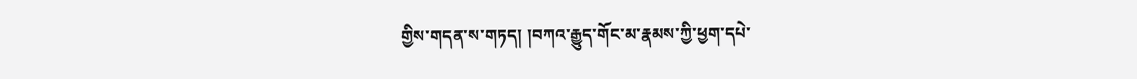གྱིས་གདན་ས་གཏད། །བཀའ་རྒྱུད་གོང་མ་རྣམས་ཀྱི་ཕྱག་དཔེ་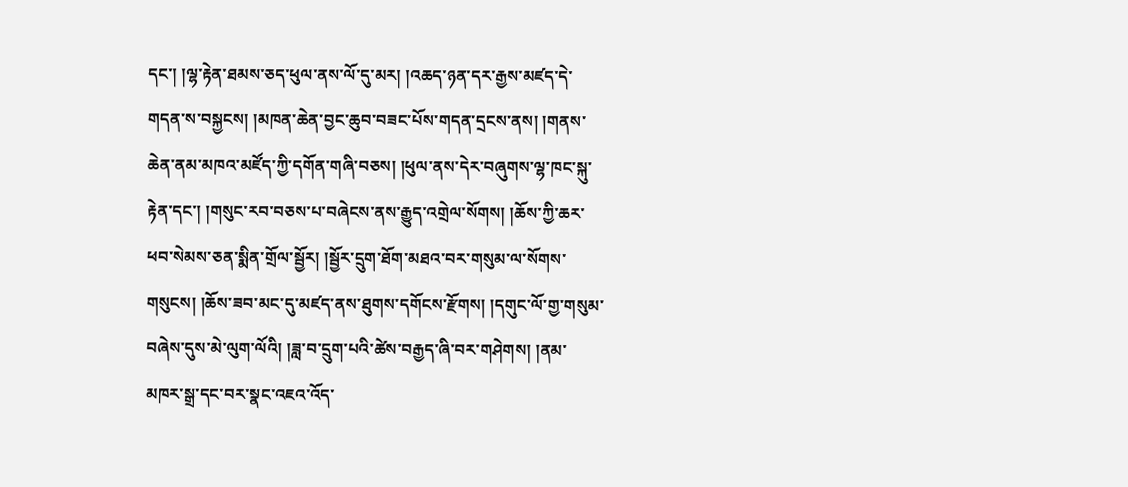དང་། །ལྷ་རྟེན་ཐམས་ཅད་ཕུལ་ནས་ལོ་དུ་མར། །འཆད་ཉན་དར་རྒྱས་མཛད་དེ་གདན་ས་བསྐྱངས། །མཁན་ཆེན་བྱང་ཆུབ་བཟང་པོས་གདན་དྲངས་ནས། །གནས་ཆེན་ནམ་མཁའ་མཛོད་ཀྱི་དགོན་གཞི་བཅས། །ཕུལ་ནས་དེར་བཞུགས་ལྷ་ཁང་སྐུ་རྟེན་དང་། །གསུང་རབ་བཅས་པ་བཞེངས་ནས་རྒྱུད་འགྲེལ་སོགས། །ཆོས་ཀྱི་ཆར་ཕབ་སེམས་ཅན་སྨིན་གྲོལ་སྦྱོར། །སྦྱོར་དྲུག་ཐོག་མཐའ་བར་གསུམ་ལ་སོགས་གསུངས། །ཆོས་ཟབ་མང་དུ་མཛད་ནས་ཐུགས་དགོངས་རྫོགས། །དགུང་ལོ་གྱ་གསུམ་བཞེས་དུས་མེ་ལུག་ལོའི། །ཟླ་བ་དྲུག་པའི་ཚེས་བརྒྱད་ཞི་བར་གཤེགས། །ནམ་མཁར་སྒྲ་དང་བར་སྣང་འཇའ་འོད་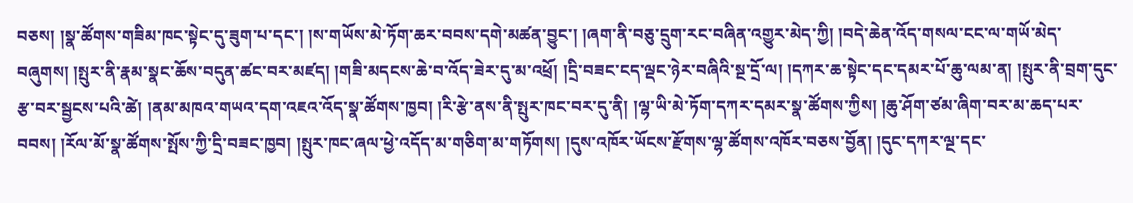བཅས། །སྣ་ཚོགས་གཟིམ་ཁང་སྟེང་དུ་ཟུག་པ་དང་། །ས་གཡོས་མེ་ཏོག་ཆར་བབས་དགེ་མཚན་བྱུང་། །ཞག་ནི་བཅུ་དྲུག་རང་བཞིན་འགྱུར་མེད་ཀྱི། །བདེ་ཆེན་འོད་གསལ་ངང་ལ་གཡོ་མེད་བཞུགས། །སྤུར་ནི་རྣམ་སྣང་ཆོས་བདུན་ཚང་བར་མཛད། །གཟི་མདངས་ཆེ་བ་འོད་ཟེར་དུ་མ་འཕྲོ། །དྲི་བཟང་ངད་ལྡང་ཉེར་བཞིའི་སྔ་དྲོ་ལ། །དཀར་ཆ་སྟེང་དང་དམར་པོ་ཆུ་ལམ་ན། །སྤུར་ནི་བྲག་དུང་རྩ་བར་སྦྱངས་པའི་ཚེ། །ནམ་མཁའ་གཡའ་དག་འཇའ་འོད་སྣ་ཚོགས་ཁྱབ། །རི་རྩེ་ནས་ནི་སྤུར་ཁང་བར་དུ་ནི། །ལྷ་ཡི་མེ་ཏོག་དཀར་དམར་སྣ་ཚོགས་ཀྱིས། །ཆུ་ཤོག་ཙམ་ཞིག་བར་མ་ཆད་པར་བབས། །རོལ་མོ་སྣ་ཚོགས་སྤོས་ཀྱི་དྲི་བཟང་ཁྱབ། །སྤུར་ཁང་ཞལ་ཕྱེ་འདོད་མ་གཅིག་མ་གཏོགས། །དུས་འཁོར་ཡོངས་རྫོགས་ལྷ་ཚོགས་འཁོར་བཅས་བྱོན། །དུང་དཀར་ལྔ་དང་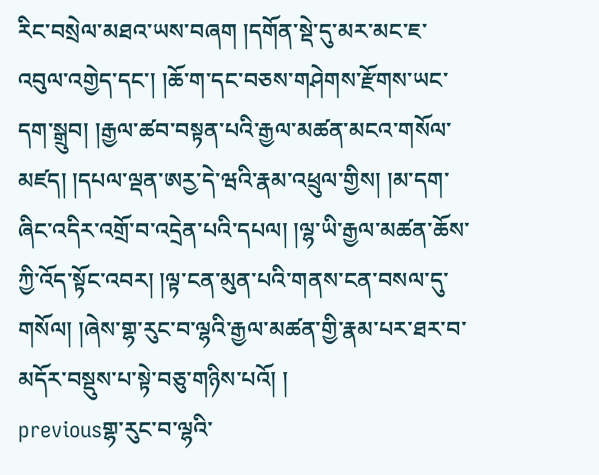རིང་བསྲེལ་མཐའ་ཡས་བཞག །དགོན་སྡེ་དུ་མར་མང་ཇ་འབུལ་འགྱེད་དང་། །ཆོ་ག་དང་བཅས་གཤེགས་རྫོགས་ཡང་དག་སྒྲུབ། །རྒྱལ་ཚབ་བསྟན་པའི་རྒྱལ་མཚན་མངའ་གསོལ་མཛད། །དཔལ་ལྡན་ཨརྱ་དེ་ཝའི་རྣམ་འཕྲུལ་གྱིས། །མ་དག་ཞིང་འདིར་འགྲོ་བ་འདྲེན་པའི་དཔལ། །ལྷ་ཡི་རྒྱལ་མཚན་ཆོས་ཀྱི་འོད་སྟོང་འབར། །ལྟ་ངན་མུན་པའི་གནས་ངན་བསལ་དུ་གསོལ། །ཞེས་གྷ་རུང་བ་ལྷའི་རྒྱལ་མཚན་གྱི་རྣམ་པར་ཐར་བ་མདོར་བསྡུས་པ་སྟེ་བཅུ་གཉིས་པའོ། །
previousགྷ་རུང་བ་ལྷའི་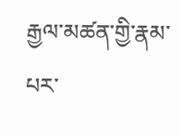རྒྱལ་མཚན་གྱི་རྣམ་པར་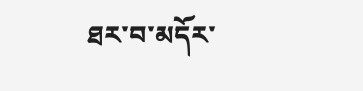ཐར་བ་མདོར་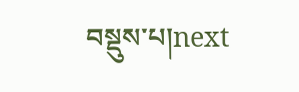བསྡུས་པ།next